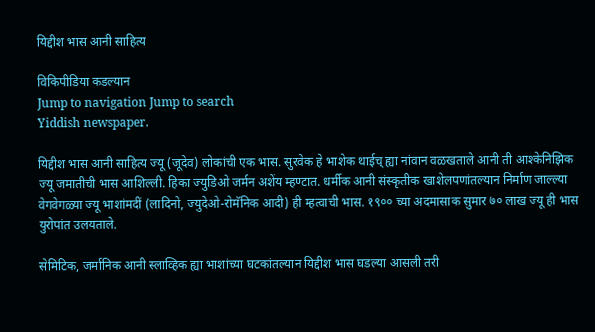यिद्दीश भास आनी साहित्य

विकिपीडिया कडल्यान
Jump to navigation Jump to search
Yiddish newspaper.

यिद्दीश भास आनी साहित्य ज्यू (जूदेव) लोकांची एक भास. सुरवेक हे भाशेक थाईच् ह्या नांवान वळखताले आनी ती आश्केनिझिक ज्यू जमातीची भास आशिल्ली. हिका ज्युडिओ जर्मन अशेंय म्हण्टात. धर्मीक आनी संस्कृतीक खाशेलपणांतल्यान निर्माण जाल्ल्या वेगवेगळ्या ज्यू भाशांमदीं (लादिनो, ज्युदेओ-रोमॅनिक आदी) ही म्हत्वाची भास. १९०० च्या अदमासाक सुमार ७० लाख ज्यू ही भास युरोपांत उलयताले.

सेमिटिक, जर्मानिक आनी स्लाव्हिक ह्या भाशांच्या घटकांतल्यान यिद्दीश भास घडल्या आसली तरी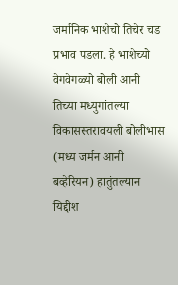जर्मानिक भाशेचो तिचेर चड प्रभाव पडला. हे भाशेच्यो वेगवेगळ्यो बोली आनी तिच्या मध्युगांतल्या विकासस्तरावयली बोलीभास (मध्य जर्मन आनी बव्हेरियन) हातुंतल्यान यिद्दीश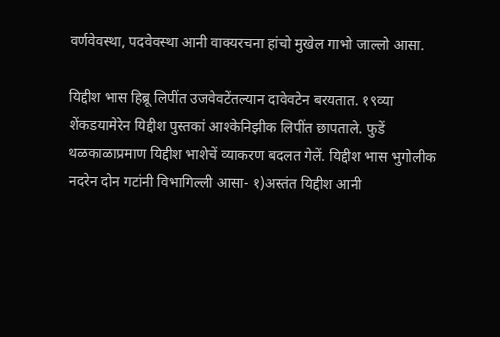वर्णवेवस्था, पदवेवस्था आनी वाक्यरचना हांचो मुखेल गाभो जाल्लो आसा.

यिद्दीश भास हिब्रू लिपींत उजवेवटेंतल्यान दावेवटेन बरयतात. १९व्या शेंकडयामेरेन यिद्दीश पुस्तकां आश्केनिझीक लिपींत छापताले. फुडें थळकाळाप्रमाण यिद्दीश भाशेचें व्याकरण बदलत गेलें. यिद्दीश भास भुगोलीक नदरेन दोन गटांनी विभागिल्ली आसा- १)अस्तंत यिद्दीश आनी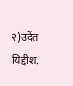२)उदेंत यिद्दीश.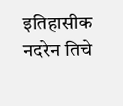इतिहासीक नदरेन तिचे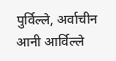पुर्विल्ले, अर्वाचीन आनी आर्विल्ले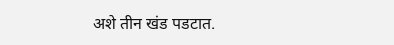अशे तीन खंड पडटात.